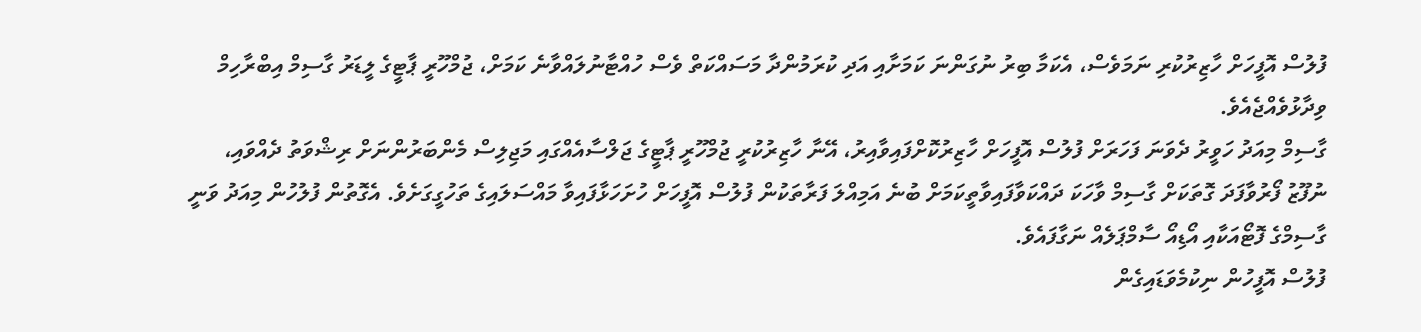ފުލުސް އޮފީހަށް ހާޒިރުކުރި ނަމަވެސް، އެކަމާ ބިރު ނުގަންނަ ކަމަށާއި އަދި ކުރަމުންދާ މަސައްކަތް ވެސް ހުއްޓާނުލައްވާނެ ކަމަށް، ޖުމްހޫރީ ޕާޓީގެ ލީޑަރު ގާސިމް އިބްރާހިމް ވިދާޅުވެއްޖެއެވެ.
ގާސިމް މިއަދު ހަވީރު ދެވަނަ ފަހަރަށް ފުލުސް އޮފީހަށް ހާޒިރުކޮށްފައިވާއިރު، އޭނާ ހާޒިރުކުރީ ޖުމްހޫރީ ޕާޓީގެ ޖަލްސާއެއްގައި މަޖިލިސް މެންބަރުންނަށް ރިޝްވަތު ދެއްވައި، ނުފޫޒު ފޯރުވާފަދަ ގޮތަކަށް ގާސިމް ވާހަކަ ދައްކަވާފައިވާތީކަމަށް ބުނެ އަމިއްލަ ފަރާތަކުން ފުލުސް އޮފީހަށް ހުށަހަޅާފައިވާ މައްސަލައިގެ ތަހުގީގަށެވެ. އެގޮތުން ފުލުހުން މިއަދު ވަނީ ގާސިމްގެ ފޮޓޯއަކާއި އޯޑިއޯ ސާމްޕަލެއް ނަގާފައެވެ.
ފުލުސް އޮފީހުން ނިކުމެވަޑައިގެން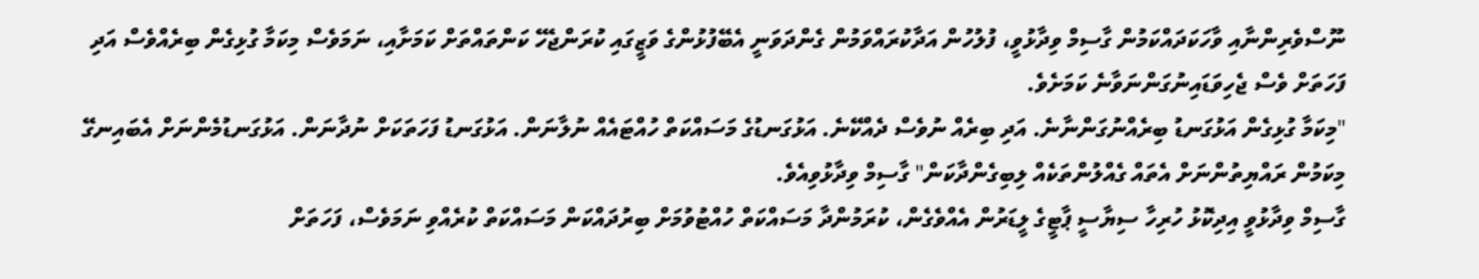ނޫސްވެރިންނާއި ވާހަކަދައްކަމުން ގާސިމް ވިދާޅުވީ، ފުލުހުން އަދާކުރައްވަމުން ގެންދަވަނީ އެބޭފުޅުންގެ ވަޒީގައި ކުރަންޖެހޭ ކަންތައްތަށް ކަމަށާއި، ނަމަވެސް މިކަމާ ގުޅިގެން ބިރެއްވެސް އަދި ފަހަތަށް ވެސް ޖެހިވަޑައިނުގަންނަވާނެ ކަމަށެވެ.
"މިކަމާ ގުޅިގެން އަޅުގަނޑު ބިރެއްނުގަންނާނެ. އަދި ބިރެއް ނުވެސް ދެއްކޭނެ. އަޅުގަނޑުގެ މަސައްކަތް ހުއްޓައެއް ނުލާނަން. އަޅުގަނޑު ފަހަތަކަށް ނުދާނަން. އަޅުގަނޑުމެންނަށް އެބައިނގޭ މިކަމުން ރައްޔިތުންނަށް އެތައް ގެއްލުންތަކެއް ލިބިގެންދާކަން" ގާސިމް ވިދާޅުވިއެވެ.
ގާސިމް ވިދާޅުވީ އިދިކޮޅު ހުރިހާ ސިޔާސީ ޕާޓީގެ ލީޑަރުން އެއްވެގެން، ކުރަމުންދާ މަސައްކަތް ހުއްޓުވުމަށް ބިރުދައްކަން މަސައްކަތް ކުރެއްވި ނަމަވެސް، ފަހަތަށް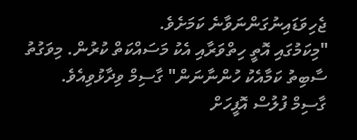ޖެހިވަޑައިނުގަންނަވާނެ ކަމަށެވެ.
"މިކަމުގައި އޮތީ ހިތްވަރާއި އެކު މަސައްކަތް ކުރުން. މިވަގުތު ސާބިތު ކަމާއެކު ހުންނާނަން" ގާސިމް ވިދާޅުވިއެވެ.
ގާސިމް ފުލުސް އޮފީހަށް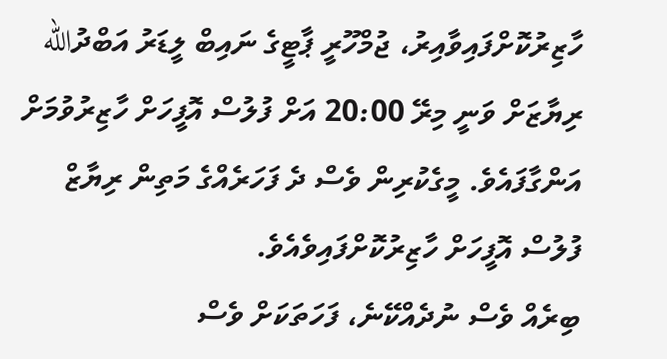ހާޒިރުކޮށްފައިވާއިރު، ޖުމްހޫރީ ޕާޓީގެ ނައިބް ލީޑަރު އަބްދުالله ރިޔާޒަށް ވަނީ މިރޭ 20:00 އަށް ފުލުސް އޮފީހަށް ހާޒިރުވުމަށް އަންގާފައެވެ. މީގެކުރިން ވެސް ދެ ފަހަރެއްގެ މަތިން ރިޔާޒް ފުލުސް އޮފީހަށް ހާޒިރުކޮށްފައިވެއެވެ.
ބިރެއް ވެސް ނުދެއްކޭނެ، ފަހަތަކަށް ވެސް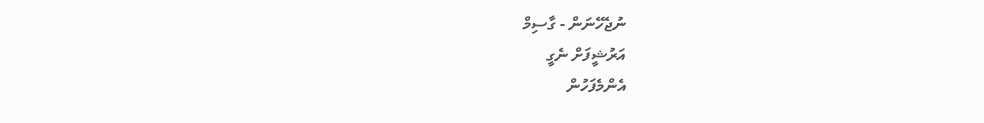ނުޖެހޭނަން - ގާސިމް
އަރުޝީފަށް ނެގީ
އެންމެފަހުން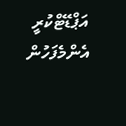އަޕްޑޭޓްކުރީ
އެންމެފަހުން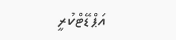އަޕްޑޭޓްކުރީ